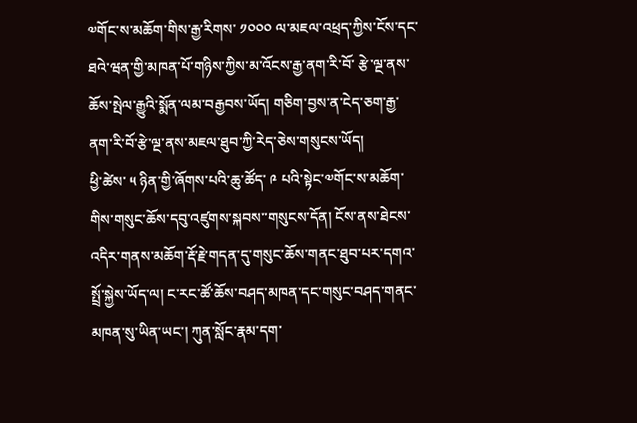༧གོང་ས་མཆོག་གིས་རྒྱ་རིགས་ ༡༠༠༠ ལ་མཇལ་འཕྲད་ཀྱིས་ངོས་དང་ཐའེ་ཝན་གྱི་མཁན་པོ་གཉིས་ཀྱིས་མ་འོངས་རྒྱ་ནག་རི་བོ་ རྩེ་ལྔ་ནས་ཆོས་སྤེལ་རྒྱུའི་སྨོན་ལམ་བརྒྱབས་ཡོད། གཅིག་བྱས་ན་ངེད་ཅག་རྒྱ་ནག་རི་བོ་རྩེ་ལྔ་ནས་མཇལ་ཐུབ་ཀྱི་རེད་ཅེས་གསུངས་ཡོད།
ཕྱི་ཚེས་ ༥ ཉིན་གྱི་ཞོགས་པའི་ཆུ་ཚོད་ ༩ པའི་སྟེང་༧གོང་ས་མཆོག་གིས་གསུང་ཆོས་དབུ་འཛུགས་སྐབས་་གསུངས་དོན། ངོས་ནས་ཐེངས་འདིར་གནས་མཆོག་རྡོ་རྗེ་གདན་དུ་གསུང་ཆོས་གནང་ཐུབ་པར་དགའ་སྤྲོ་སྐྱེས་ཡོད་ལ། ང་རང་ཚོ་ཆོས་བཤད་མཁན་དང་གསུང་བཤད་གནང་མཁན་སུ་ཡིན་ཡང་། ཀུན་སློང་རྣམ་དག་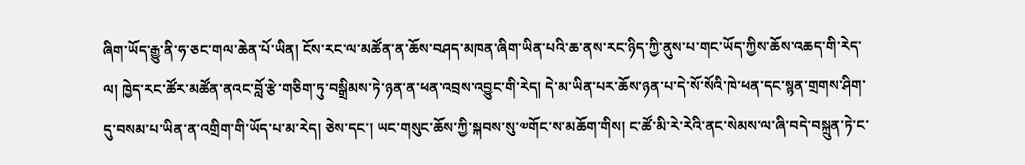ཞིག་ཡོད་རྒྱུ་ནི་ཧ་ཅང་གལ་ཆེན་པོ་ཡིན། ངོས་རང་ལ་མཚོན་ན་ཆོས་བཤད་མཁན་ཞིག་ཡིན་པའི་ཆ་ནས་རང་ཉིད་ཀྱི་ནུས་པ་གང་ཡོད་ཀྱིས་ཆོས་འཆད་གི་རེད་ལ། ཁྱེད་རང་ཚོར་མཚོན་ནའང་བློ་རྩེ་གཅིག་ཏུ་བསྒྲིམས་ཏེ་ཉན་ན་ཕན་འབྲས་འབྱུང་གི་རེད། དེ་མ་ཡིན་པར་ཆོས་ཉན་པ་དེ་སོ་སོའི་ཁེ་ཕན་དང་སྙན་གྲགས་ཤིག་དུ་བསམ་པ་ཡིན་ན་འགྲིག་གི་ཡོད་པ་མ་རེད། ཅེས་དང་། ཡང་གསུང་ཆོས་ཀྱི་སྐབས་སུ་༧གོང་ས་མཆོག་གིས། ང་ཚོ་མི་རེ་རེའི་ནང་སེམས་ལ་ཞི་བདེ་བསྐྲུན་ཏེ་ང་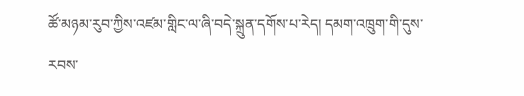ཚོ་མཉམ་རུབ་ཀྱིས་འཛམ་གླིང་ལ་ཞི་བདེ་སྐྲུན་དགོས་པ་རེད། དམག་འཁྲུག་གི་དུས་རབས་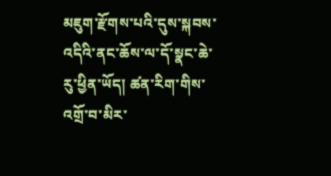མཇུག་རྫོགས་པའི་དུས་སྐབས་འདིའི་ནང་ཆོས་ལ་དོ་སྣང་ཆེ་རུ་ཕྱིན་ཡོད། ཚན་རིག་གིས་འགྲོ་བ་མིར་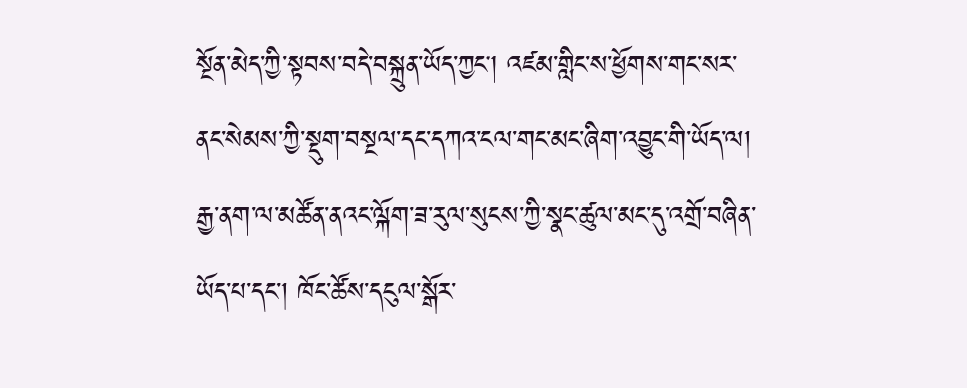སྔོན་མེད་ཀྱི་སྟབས་བདེ་བསྐྲུན་ཡོད་ཀྱང། འཛམ་གླིང་ས་ཕྱོགས་གང་སར་ནང་སེམས་ཀྱི་སྡུག་བསྔལ་དང་དཀའ་ངལ་གང་མང་ཞིག་འབྱུང་གི་ཡོད་ལ། རྒྱ་ནག་ལ་མཚོན་ནའང་ལྐོག་ཟ་རུལ་སུངས་ཀྱི་སྣང་ཚུལ་མང་དུ་འགྲོ་བཞིན་ཡོད་པ་དང་། ཁོང་ཚོས་དངུལ་སྒོར་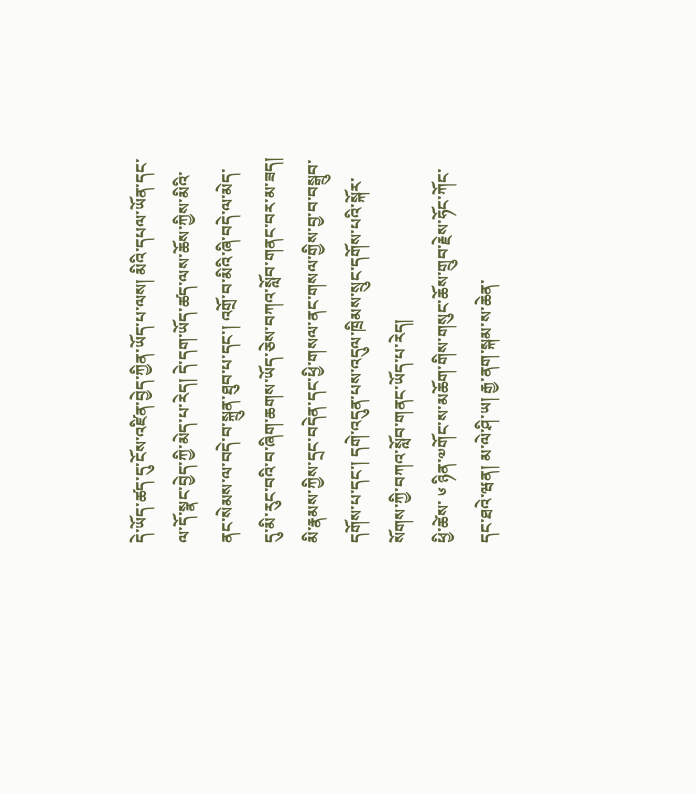དེ་ཡོད་ཚད་དུ་ངོས་འཛིན་བྱེད་ཀྱིན་ཡོད་པ་ལས། མིའི་དཔལ་ཡོན་དང་ལ་དོ་སྣང་བྱེད་ཀྱི་མེད་པ་རེད། དེ་དག་ཡོད་ཚད་ལས་ཆོས་ཀྱིས་མིའི་ནང་སེམས་ལ་བདེ་བ་སྐྲུན་ཐུབ་པ་དང་། འགྲོ་བ་མིའི་ཞི་བདེ་ལ་མེད་དུ་མི་རུང་བའི་བ་ཞིག་ཆགས་ཡོད་ཅེས་བཀའ་སློབ་གནང་བར་མ་ཟད། མི་རྣམས་ཀྱིས་དྲང་བདེན་དང་ཕྱི་གསལ་ནང་གསལ་གྱིས་བྱ་བ་བསྒྲུབ་དགོས་པ་དང་། དགེ་འདུན་པས་འདུལ་ཁྲིམས་སྲུང་དགོས་པའི་སྐོར་སོགས་ཀྱི་བཀའ་སློབ་གནང་ཡོད་པ་རེད།
ཕྱི་ཚེས་ ༦ ཉིན་༧གོང་ས་མཆོག་གིས་གསུང་ཆོས་གྲུབ་རྗེས་ཧོང་ཀོང་དང་ཐའེ་ཝན། མ་ལེ་ཤི་ཡ། རྒྱ་ནག་སྐམ་ས་ཆེན་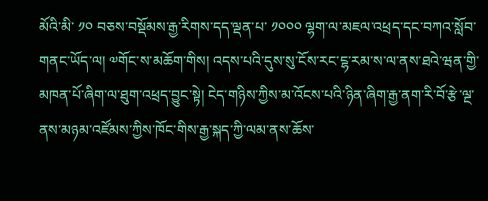མོའི་མི་ ༡༠ བཅས་བསྡོམས་རྒྱ་རིགས་དད་ལྡན་པ་ ༡༠༠༠ ལྷག་ལ་མཇལ་འཕྲད་དང་བཀའ་སློབ་གནང་ཡོད་ལ། ༧གོང་ས་མཆོག་གིས། འདས་པའི་དུས་སུ་ངོས་རང་ངྷ་རམ་ས་ལ་ནས་ཐའེ་ཝན་གྱི་མཁན་པོ་ཞིག་ལ་ཐུག་འཕྲད་བྱུང་སྟེ། ངེད་གཉིས་ཀྱིས་མ་འོངས་པའི་ཉིན་ཞིག་རྒྱ་ནག་རི་བོ་རྩེ་ལྔ་ནས་མཉམ་འཛོམས་ཀྱིས་ཁོང་གིས་རྒྱ་སྐད་ཀྱི་ལམ་ནས་ཆོས་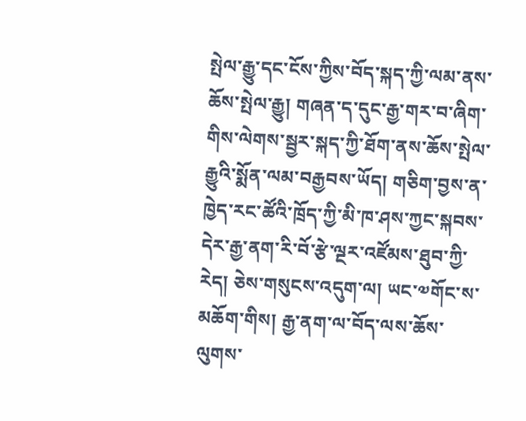སྤེལ་རྒྱུ་དང་ངོས་ཀྱིས་བོད་སྐད་ཀྱི་ལམ་ནས་ཆོས་སྤེལ་རྒྱུ། གཞན་ད་དུང་རྒྱ་གར་བ་ཞིག་གིས་ལེགས་སྦྱར་སྐད་ཀྱི་ཐོག་ནས་ཆོས་སྤེལ་རྒྱུའི་སྨོན་ལམ་བརྒྱབས་ཡོད། གཅིག་བྱས་ན་ཁྱེད་རང་ཚོའི་ཁྲོད་ཀྱི་མི་ཁ་ཤས་ཀྱང་སྐབས་དེར་རྒྱ་ནག་རི་བོ་རྩེ་ལྔར་འཛོམས་ཐུབ་ཀྱི་རེད། ཅེས་གསུངས་འདུག་ལ། ཡང་༧གོང་ས་མཆོག་གིས། རྒྱ་ནག་ལ་བོད་ལས་ཆོས་ལུགས་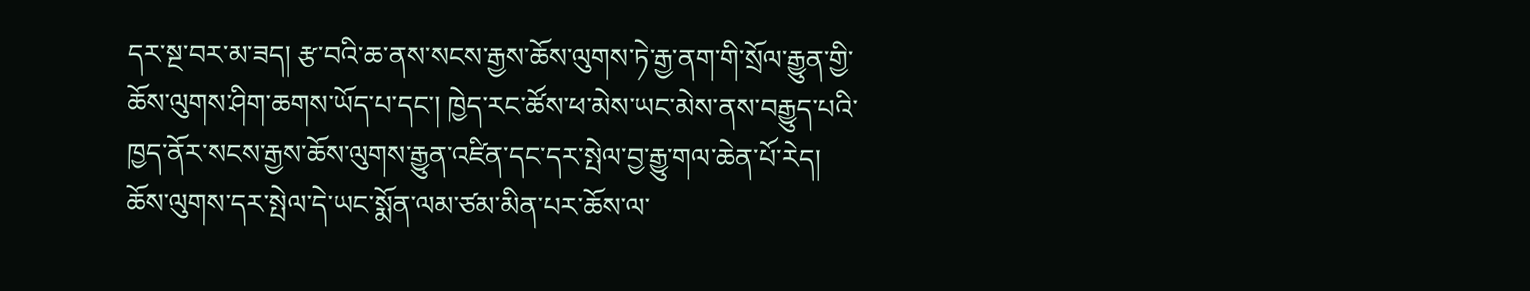དར་སྔ་བར་མ་ཟད། རྩ་བའི་ཆ་ནས་སངས་རྒྱས་ཆོས་ལུགས་ཏེ་རྒྱ་ནག་གི་སྲོལ་རྒྱུན་གྱི་ཆོས་ལུགས་ཤིག་ཆགས་ཡོད་པ་དང་། ཁྱེད་རང་ཚོས་ཕ་མེས་ཡང་མེས་ནས་བརྒྱུད་པའི་ཁྱད་ནོར་སངས་རྒྱས་ཆོས་ལུགས་རྒྱུན་འཛིན་དང་དར་སྤེལ་བྱ་རྒྱུ་གལ་ཆེན་པོ་རེད། ཆོས་ལུགས་དར་སྤེལ་དེ་ཡང་སྨོན་ལམ་ཙམ་མིན་པར་ཆོས་ལ་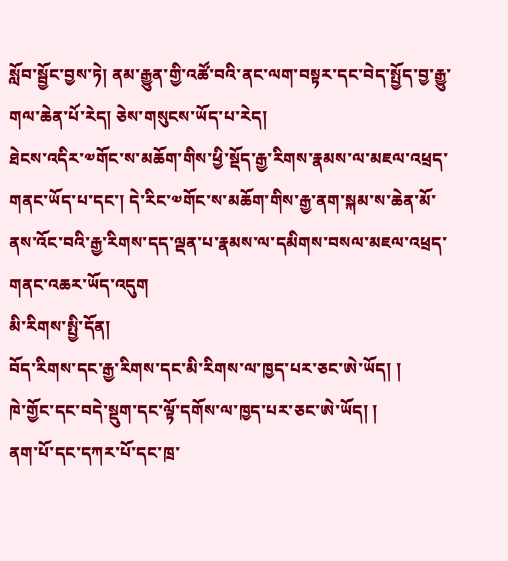སློབ་སྦྱོང་བྱས་ཏེ། ནམ་རྒྱུན་གྱི་འཚོ་བའི་ནང་ལག་བསྟར་དང་བེད་སྤྱོད་བྱ་རྒྱུ་གལ་ཆེན་པོ་རེད། ཅེས་གསུངས་ཡོད་པ་རེད།
ཐེངས་འདིར་༧གོང་ས་མཆོག་གིས་ཕྱི་སྡོད་རྒྱ་རིགས་རྣམས་ལ་མཇལ་འཕྲད་གནང་ཡོད་པ་དང་། དེ་རིང་༧གོང་ས་མཆོག་གིས་རྒྱ་ནག་སྐམ་ས་ཆེན་མོ་ནས་འོང་བའི་རྒྱ་རིགས་དད་ལྡན་པ་རྣམས་ལ་དམིགས་བསལ་མཇལ་འཕྲད་གནང་འཆར་ཡོད་འདུག
མི་རིགས་སྤྱི་དོན།
བོད་རིགས་དང་རྒྱ་རིགས་དང་མི་རིགས་ལ་ཁྱད་པར་ཅང་ཨེ་ཡོད། །
ཁེ་གྱོང་དང་བདེ་སྡུག་དང་ལྟོ་དགོས་ལ་ཁྱད་པར་ཅང་ཨེ་ཡོད། །
ནག་པོ་དང་དཀར་པོ་དང་ཁྲ་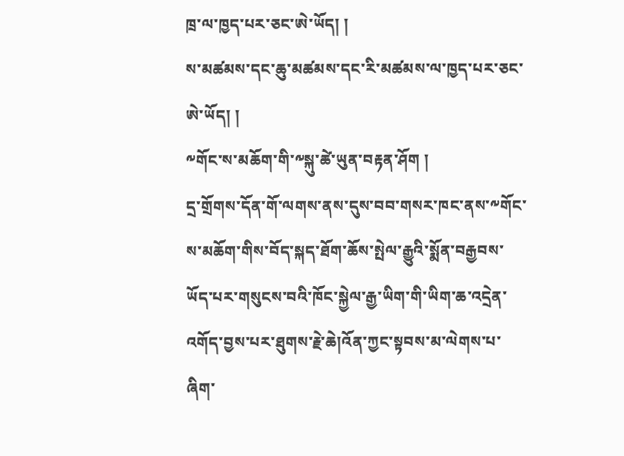ཁྲ་ལ་ཁྱད་པར་ཅང་ཨེ་ཡོད། །
ས་མཚམས་དང་ཆུ་མཚམས་དང་རི་མཚམས་ལ་ཁྱད་པར་ཅང་ཨེ་ཡོད། །
༸གོང་ས་མཆོག་གི་༸སྐུ་ཚེ་ཡུན་བརྟན་ཤོག །
དྲ་གྲོགས་དོན་གོ་ལགས་ནས་དུས་བབ་གསར་ཁང་ནས་༸གོང་ས་མཆོག་གིས་བོད་སྐད་ཐོག་ཆོས་སྤེལ་རྒྱུའི་སྨོན་བརྒྱབས་ཡོད་པར་གསུངས་བའི་ཁོང་སྐྱེལ་རྒྱ་ཡིག་གི་ཡིག་ཆ་འདྲེན་འགོད་བྱས་པར་ཐུགས་རྗེ་ཆེ།འོན་ཀྱང་སྟབས་མ་ལེགས་པ་ཞིག་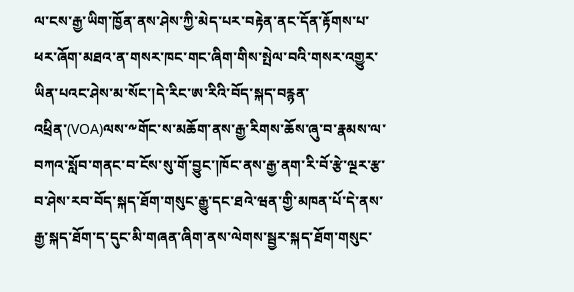ལ་ངས་རྒྱ་ཡིག་ཁྱོན་ནས་ཤེས་ཀྱི་མེད་པར་བརྟེན་ནང་དོན་རྟོགས་པ་ཕར་ཞོག་མཐའ་ན་གསར་ཁང་གང་ཞིག་གིས་སྤེལ་བའི་གསར་འགྱུར་ཡིན་པའང་ཤེས་མ་སོང་།དེ་རིང་ཨ་རིའི་བོད་སྐད་བརྙན་འཕྲིན་(VOA)ལས་༸གོང་ས་མཆོག་ནས་རྒྱ་རིགས་ཆོས་ཞུ་བ་རྣམས་ལ་བཀའ་སློབ་གནང་བ་ངོས་སུ་གོ་བྱུང་།ཁོང་ནས་རྒྱ་ནག་རི་བོ་རྩེ་ལྔར་རྩ་བ་ཤེས་རབ་བོད་སྐད་ཐོག་གསུང་རྒྱུ་དང་ཐའེ་ཝན་གྱི་མཁན་པོ་དེ་ནས་རྒྱ་སྐད་ཐོག་ད་དུང་མི་གཞན་ཞིག་ནས་ལེགས་སྦྱར་སྐད་ཐོག་གསུང་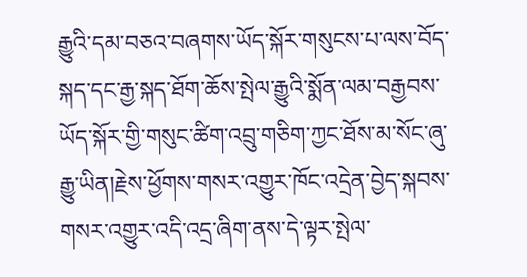རྒྱུའི་དམ་བཅའ་བཞགས་ཡོད་སྐོར་གསུངས་པ་ལས་བོད་སྐད་དང་རྒྱ་སྐད་ཐོག་ཆོས་སྤེལ་རྒྱུའི་སྨོན་ལམ་བརྒྱབས་ཡོད་སྐོར་གྱི་གསུང་ཚིག་འབྲུ་གཅིག་ཀྱང་ཐོས་མ་སོང་ཞུ་རྒྱུ་ཡིན།རྗེས་ཕྱོགས་གསར་འགྱུར་ཁོང་འདྲེན་བྱེད་སྐབས་གསར་འགྱུར་འདི་འདྲ་ཞིག་ནས་དེ་ལྟར་སྤེལ་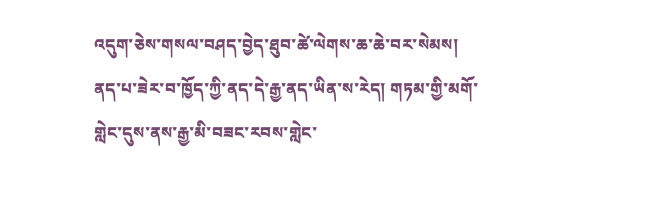འདུག་ཅེས་གསལ་བཤད་བྱེད་ཐུབ་ཚེ་ལེགས་ཆ་ཆེ་བར་སེམས།
ནད་པ་ཟེར་བ་ཁྱོད་ཀྱི་ནད་དེ་རྒྱ་ནད་ཡིན་ས་རེད། གཏམ་གྱི་མགོ་གླེང་དུས་ནས་རྒྱ་མི་བཟང་རབས་གླེང་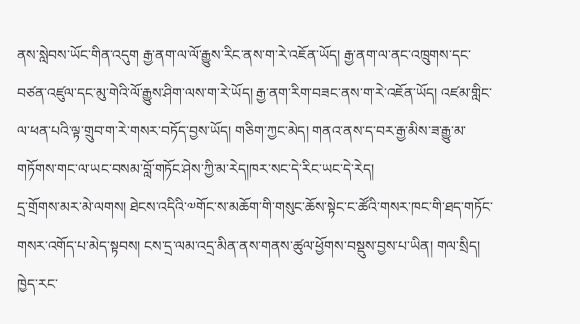ནས་སླེབས་ཡོང་གིན་འདུག རྒྱ་ནག་ལ་ལོ་རྒྱུས་རིང་ནས་ག་རེ་འཇོན་ཡོད། རྒྱ་ནག་ལ་ནང་འཁྲུགས་དང་བཙན་འཛུལ་དང་མུ་གེའི་ལོ་རྒྱུས་ཤིག་ལས་ག་རེ་ཡོད། རྒྱ་ནག་རིག་བཟང་ནས་ག་རེ་འཇོན་ཡོད། འཛམ་གླིང་ལ་ཕན་པའི་ལྟ་གྲུབ་ག་རེ་གསར་བཏོད་བྱས་ཡོད། གཅིག་ཀྱང་མེད། གནའ་ནས་ད་བར་རྒྱ་མིས་ཟ་རྒྱུ་མ་གཏོགས་གང་ལ་ཡང་བསམ་བློ་གཏོང་ཤེས་ཀྱི་མ་རེད།ཁར་སང་དེ་རིང་ཡང་དེ་རེད།
དྲ་གྲོགས་མར་མེ་ལགས། ཐེངས་འདིའི་༧གོང་ས་མཆོག་གི་གསུང་ཆོས་སྟེང་ང་ཚོའི་གསར་ཁང་གི་ཐད་གཏོང་གསར་འགོད་པ་མེད་སྟབས། ངས་དྲ་ལམ་འདྲ་མིན་ནས་གནས་ཚུལ་ཕྱོགས་བསྡུས་བྱས་པ་ཡིན། གལ་སྲིད། ཁྱེད་རང་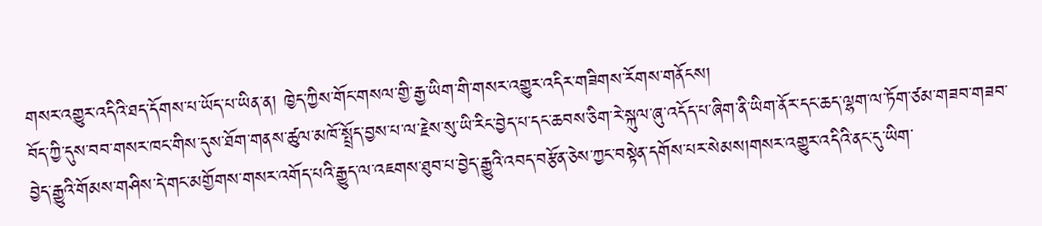གསར་འགྱུར་འདིའི་ཐད་དོགས་པ་ཡོད་པ་ཡིན་ན། ཁྱེད་ཀྱིས་གོང་གསལ་གྱི་རྒྱ་ཡིག་གི་གསར་འགྱུར་འདིར་གཟིགས་རོགས་གནོངས།
བོད་ཀྱི་དུས་བབ་གསར་ཁང་གིས་དུས་ཐོག་གནས་ཚུལ་མཁོ་སྤྲོད་བྱས་པ་ལ་རྗེས་སུ་ཡི་རིང་བྱེད་པ་དང་ཆབས་ཅིག་རེ་སྐུལ་ཞུ་འདོད་པ་ཞིག་ནི་ཡིག་ནོར་དང་ཆད་ལྷག་ལ་ཏོག་ཙམ་གཟབ་གཟབ་བྱེད་རྒྱུའི་གོམས་གཤིས་དེ་གང་མགྱོགས་གསར་འགོད་པའི་རྒྱུད་ལ་འཇགས་ཐུབ་པ་བྱེད་རྒྱུའི་འབད་བརྩོན་ཅེས་ཀྱང་བསྟེན་དགོས་པར་སེམས།གསར་འགྱུར་འདིའི་ནང་དུ་ཡིག་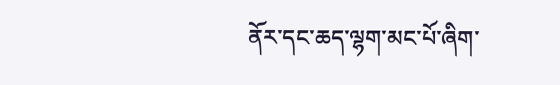ནོར་དང་ཆད་ལྷག་མང་པོ་ཞིག་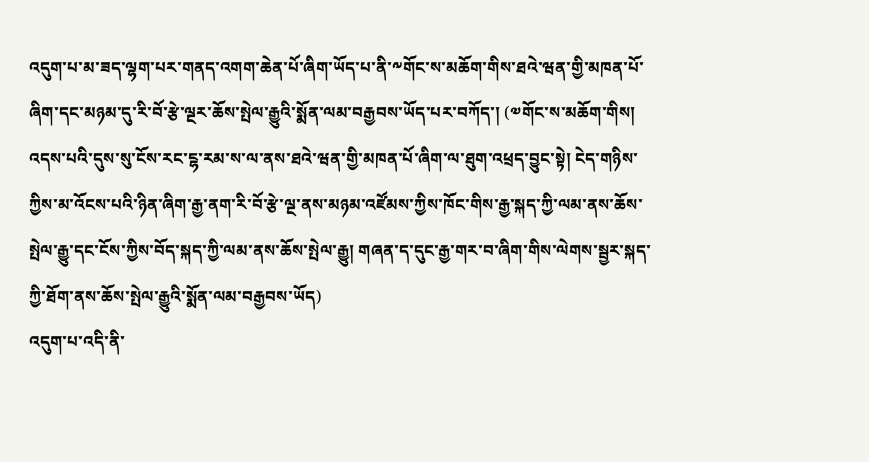འདུག་པ་མ་ཟད་ལྷག་པར་གནད་འགག་ཆེན་པོ་ཞིག་ཡོད་པ་ནི་༸གོང་ས་མཆོག་གིས་ཐའེ་ཝན་གྱི་མཁན་པོ་ཞིག་དང་མཉམ་དུ་རི་བོ་རྩེ་ལྔར་ཆོས་སྤེལ་རྒྱུའི་སྨོན་ལམ་བརྒྱབས་ཡོད་པར་བཀོད་། (༧གོང་ས་མཆོག་གིས། འདས་པའི་དུས་སུ་ངོས་རང་ངྷ་རམ་ས་ལ་ནས་ཐའེ་ཝན་གྱི་མཁན་པོ་ཞིག་ལ་ཐུག་འཕྲད་བྱུང་སྟེ། ངེད་གཉིས་ཀྱིས་མ་འོངས་པའི་ཉིན་ཞིག་རྒྱ་ནག་རི་བོ་རྩེ་ལྔ་ནས་མཉམ་འཛོམས་ཀྱིས་ཁོང་གིས་རྒྱ་སྐད་ཀྱི་ལམ་ནས་ཆོས་སྤེལ་རྒྱུ་དང་ངོས་ཀྱིས་བོད་སྐད་ཀྱི་ལམ་ནས་ཆོས་སྤེལ་རྒྱུ། གཞན་ད་དུང་རྒྱ་གར་བ་ཞིག་གིས་ལེགས་སྦྱར་སྐད་ཀྱི་ཐོག་ནས་ཆོས་སྤེལ་རྒྱུའི་སྨོན་ལམ་བརྒྱབས་ཡོད)
འདུག་པ་འདི་ནི་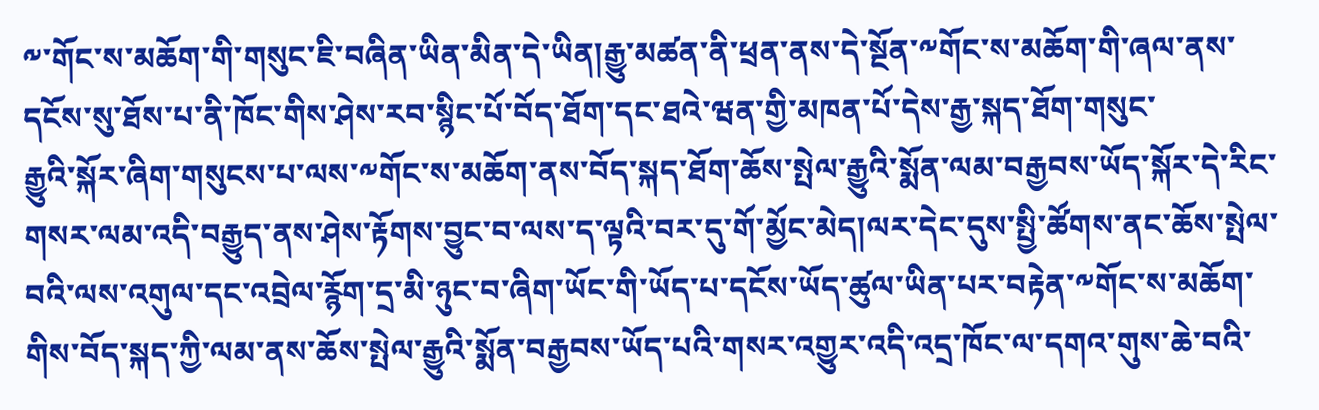༸་གོང་ས་མཆོག་གི་གསུང་ཇི་བཞིན་ཡིན་མིན་དེ་ཡིན།རྒྱུ་མཚན་ནི་ཕྲན་ནས་དེ་སྔོན་༸གོང་ས་མཆོག་གི་ཞལ་ནས་དངོས་སུ་ཐོས་པ་ནི་ཁོང་གིས་ཤེས་རབ་སྙིང་པོ་བོད་ཐོག་དང་ཐའེ་ཝན་གྱི་མཁན་པོ་དེས་རྒྱ་སྐད་ཐོག་གསུང་
རྒྱུའི་སྐོར་ཞིག་གསུངས་པ་ལས་༸གོང་ས་མཆོག་ནས་བོད་སྐད་ཐོག་ཆོས་སྤེལ་རྒྱུའི་སྨོན་ལམ་བརྒྱབས་ཡོད་སྐོར་དེ་རིང་གསར་ལམ་འདི་བརྒྱུད་ནས་ཤེས་རྟོགས་བྱུང་བ་ལས་ད་ལྟའི་བར་དུ་གོ་མྱོང་མེད།ལར་དེང་དུས་སྤྱི་ཚོགས་ནང་ཆོས་སྤེལ་
བའི་ལས་འགུལ་དང་འབྲེལ་རྙོག་དྲ་མི་ཉུང་བ་ཞིག་ཡོང་གི་ཡོད་པ་དངོས་ཡོད་ཚུལ་ཡིན་པར་བརྟེན་༸གོང་ས་མཆོག་གིས་བོད་སྐད་ཀྱི་ལམ་ནས་ཆོས་སྤེལ་རྒྱུའི་སྨོན་བརྒྱབས་ཡོད་པའི་གསར་འགྱུར་འདི་འདྲ་ཁོང་ལ་དགའ་གུས་ཆེ་བའི་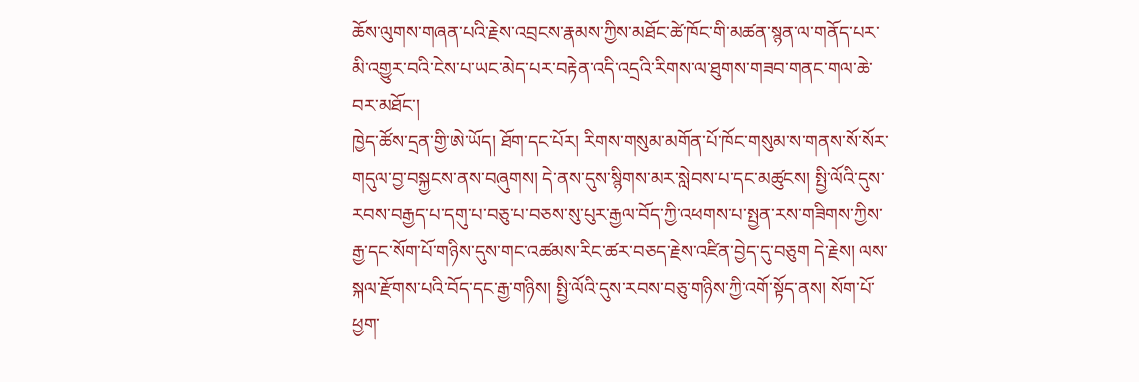ཆོས་ལུགས་གཞན་པའི་རྗེས་འབྲངས་རྣམས་ཀྱིས་མཐོང་ཚེ་ཁོང་གི་མཚན་སྙན་ལ་གནོད་པར་མི་འགྱུར་བའི་ངེས་པ་ཡང་མེད་པར་བརྟེན་འདི་འདྲའི་རིགས་ལ་ཐུགས་གཟབ་གནང་གལ་ཆེ་བར་མཐོང་།
ཁྱེད་ཚོས་དྲན་གྱི་ཨེ་ཡོད། ཐོག་དང་པོར། རིགས་གསུམ་མགོན་པོ་ཁོང་གསུམ་ས་གནས་སོ་སོར་གདུལ་བྱ་བསྐྱངས་ནས་བཞུགས། དེ་ནས་དུས་སྙིགས་མར་སླེབས་པ་དང་མཚུངས། སྤྱི་ལོའི་དུས་རབས་བརྒྱད་པ་དགུ་པ་བཅུ་པ་བཅས་སུ་པུར་རྒྱལ་བོད་ཀྱི་འཕགས་པ་སྤྱན་རས་གཟིགས་ཀྱིས་རྒྱ་དང་སོག་པོ་གཉིས་དུས་གང་འཚམས་རིང་ཚར་བཅད་རྗེས་འཛིན་བྱེད་དུ་བཅུག དེ་རྗེས། ལས་སྐལ་རྫོགས་པའི་བོད་དང་རྒྱ་གཉིས། སྤྱི་ལོའི་དུས་རབས་བཅུ་གཉིས་ཀྱི་འགོ་སྟོད་ནས། སོག་པོ་ཕྱག་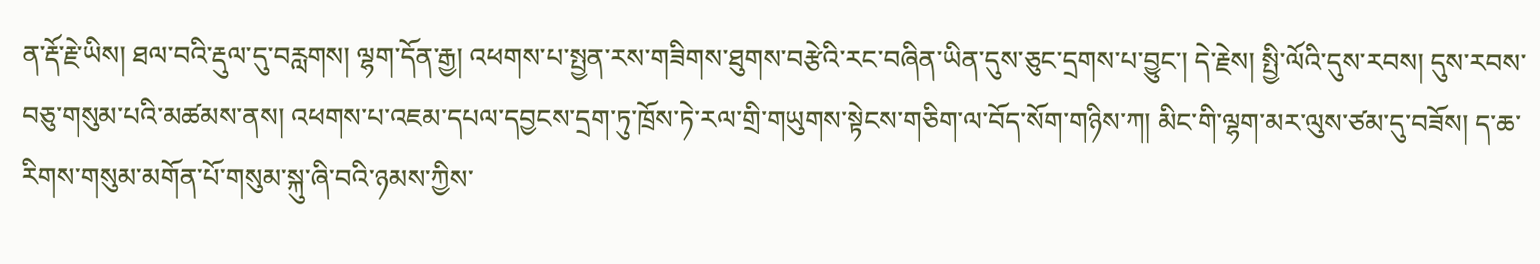ན་རྡོ་རྗེ་ཡིས། ཐལ་བའི་རྡུལ་དུ་བརླགས། ལྷག་དོན་རྒྱ། འཕགས་པ་སྤྱན་རས་གཟིགས་ཐུགས་བརྩེའི་རང་བཞིན་ཡིན་དུས་ཅུང་དྲགས་པ་བྱུང་། དེ་རྗེས། སྤྱི་ལོའི་དུས་རབས། དུས་རབས་བཅུ་གསུམ་པའི་མཚམས་ནས། འཕགས་པ་འཇམ་དཔལ་དབྱངས་དྲག་ཏུ་ཁྲོས་ཏེ་རལ་གྲི་གཡུགས་སྟེངས་གཅིག་ལ་བོད་སོག་གཉིས་ཀ། མིང་གི་ལྷག་མར་ལུས་ཙམ་དུ་བཟོས། ད་ཆ་རིགས་གསུམ་མགོན་པོ་གསུམ་སྐུ་ཞི་བའི་ཉམས་ཀྱིས་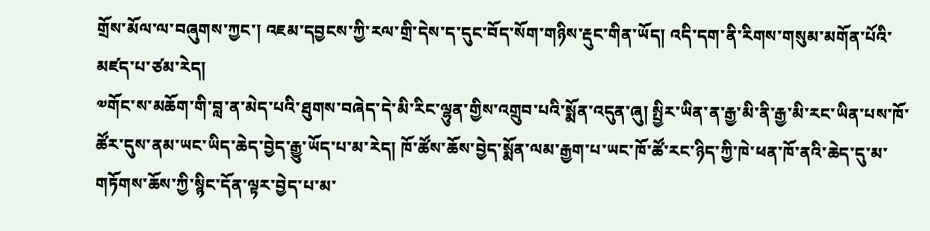གྲོས་མོལ་ལ་བཞུགས་ཀྱང་། འཇམ་དབྱངས་ཀྱི་རལ་གྲི་དེས་ད་དུང་བོད་སོག་གཉིས་རྡུང་གིན་ཡོད། འདི་དག་ནི་རིགས་གསུམ་མགོན་པོའི་མཛད་པ་ཙམ་རེད།
༧གོང་ས་མཆོག་གི་བླ་ན་མེད་པའི་ཐུགས་བཞེད་དེ་མི་རིང་ལྷུན་གྱིས་འགྲུབ་པའི་སྨོན་འདུན་ཞུ། སྤྱིར་ཡིན་ན་རྒྱ་མི་ནི་རྒྱ་མི་རང་ཡིན་པས་ཁོ་ཚོར་དུས་ནམ་ཡང་ཡིད་ཆེད་བྱེད་རྒྱུ་ཡོད་པ་མ་རེད། ཁོ་ཚོས་ཆོས་བྱེད་སྨོན་ལམ་རྒྱག་པ་ཡང་ཁོ་ཚོ་རང་ཉིད་ཀྱི་ཁེ་ཕན་ཁོ་ནའི་ཆེད་དུ་མ་གཏོགས་ཆོས་ཀྱི་སྙིང་དོན་ལྟར་བྱེད་པ་མ་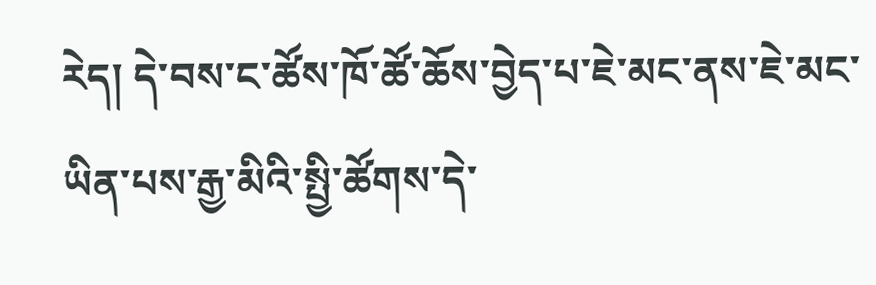རེད། དེ་བས་ང་ཚོས་ཁོ་ཚོ་ཆོས་བྱེད་པ་ཇེ་མང་ནས་ཇེ་མང་ཡིན་པས་རྒྱ་མིའི་སྤྱི་ཚོགས་དེ་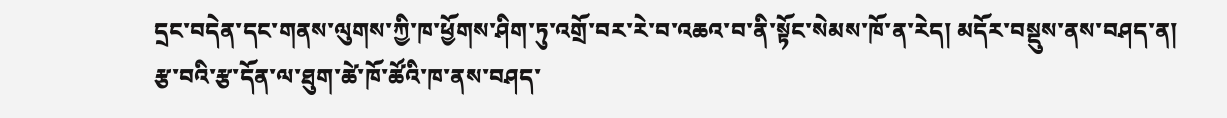དྲང་བདེན་དང་གནས་ལུགས་ཀྱི་ཁ་ཕྱོགས་ཤིག་ཏུ་འགྲོ་བར་རེ་བ་འཆའ་བ་ནི་སྟོང་སེམས་ཁོ་ན་རེད། མདོར་བསྡུས་ནས་བཤད་ན། རྩ་བའི་རྩ་དོན་ལ་ཐུག་ཚེ་ཁོ་ཚོའི་ཁ་ནས་བཤད་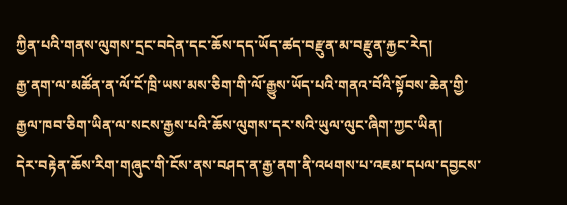ཀྱིན་པའི་གནས་ལུགས་དྲང་བདེན་དང་ཆོས་དད་ཡོད་ཚད་བརྫུན་མ་བརྫུན་རྐྱང་རེད།
རྒྱ་ནག་ལ་མཚོན་ན་ལོ་ངོ་ཁྲི་ཡས་མས་ཅིག་གི་ལོ་རྒྱུས་ཡོད་པའི་གནའ་བོའི་སྟོབས་ཆེན་གྱི་རྒྱལ་ཁབ་ཅིག་ཡིན་ལ་སངས་རྒྱས་པའི་ཆོས་ལུགས་དར་སའི་ཡུལ་ལུང་ཞིག་ཀྱང་ཡིན།
དེར་བརྟེན་ཆོས་རིག་གཞུང་གི་ངོས་ནས་བཤད་ན་རྒྱ་ནག་ནི་འཕགས་པ་འཇམ་དཔལ་དབྱངས་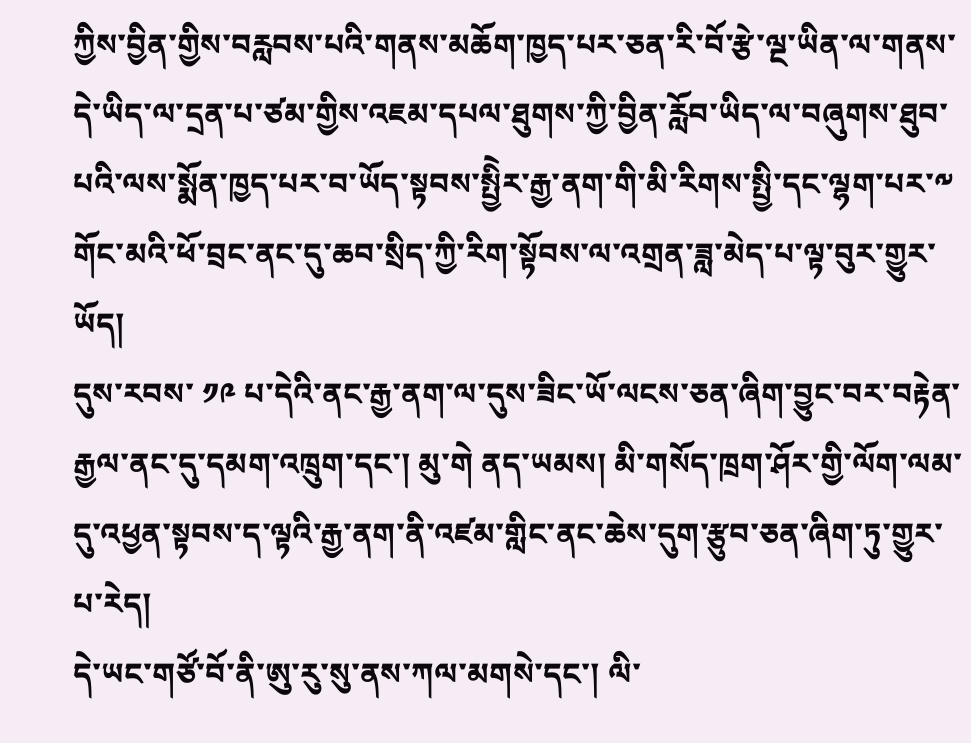ཀྱིས་བྱིན་གྱིས་བརླབས་པའི་གནས་མཆོག་ཁྱད་པར་ཅན་རི་བོ་རྩེ་ལྔ་ཡིན་ལ་གནས་དེ་ཡིད་ལ་དྲན་པ་ཙམ་གྱིས་འཇམ་དཔལ་ཐུགས་ཀྱི་བྱིན་རློབ་ཡིད་ལ་བཞུགས་ཐུབ་པའི་ལས་སྨོན་ཁྱད་པར་བ་ཡོད་སྟབས་སྤྱིེར་རྒྱ་ནག་གི་མི་རིགས་སྤྱི་དང་ལྷག་པར་༸ གོང་མའི་ཕོ་བྲང་ནང་དུ་ཆབ་སྲིད་ཀྱི་རིག་སྟོབས་ལ་འགྲན་ཟླ་མེད་པ་ལྟ་བུར་གྱུར་ཡོད།
དུས་རབས་ ༡༩ པ་དེའི་ནང་རྒྱ་ནག་ལ་དུས་ཟིང་ཡོ་ལངས་ཅན་ཞིག་བྱུང་བར་བརྟེན་རྒྱལ་ནང་དུ་དམག་འཁྲུག་དང་། མུ་གེ ནད་ཡམས། མི་གསོད་ཁྲག་ཤོར་གྱི་ལོག་ལམ་དུ་འཕྱན་སྟབས་ད་ལྟའི་རྒྱ་ནག་ནི་འཛམ་གླིང་ནང་ཆེས་དུག་རྩུབ་ཅན་ཞིག་ཏུ་གྱུར་པ་རེད།
དེ་ཡང་གཙོ་བོ་ནི་ཨུ་རུ་སུ་ནས་ཀལ་མགསེ་དང་། ལི་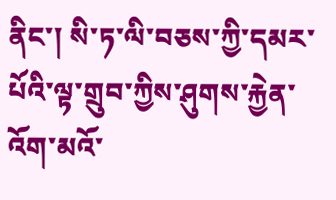ནིང་། སི་ཏ་ལི་བཅས་ཀྱི་དམར་པོའི་ལྟ་གྲུབ་ཀྱིས་ཤུགས་རྐྱེན་འོག་མའོ་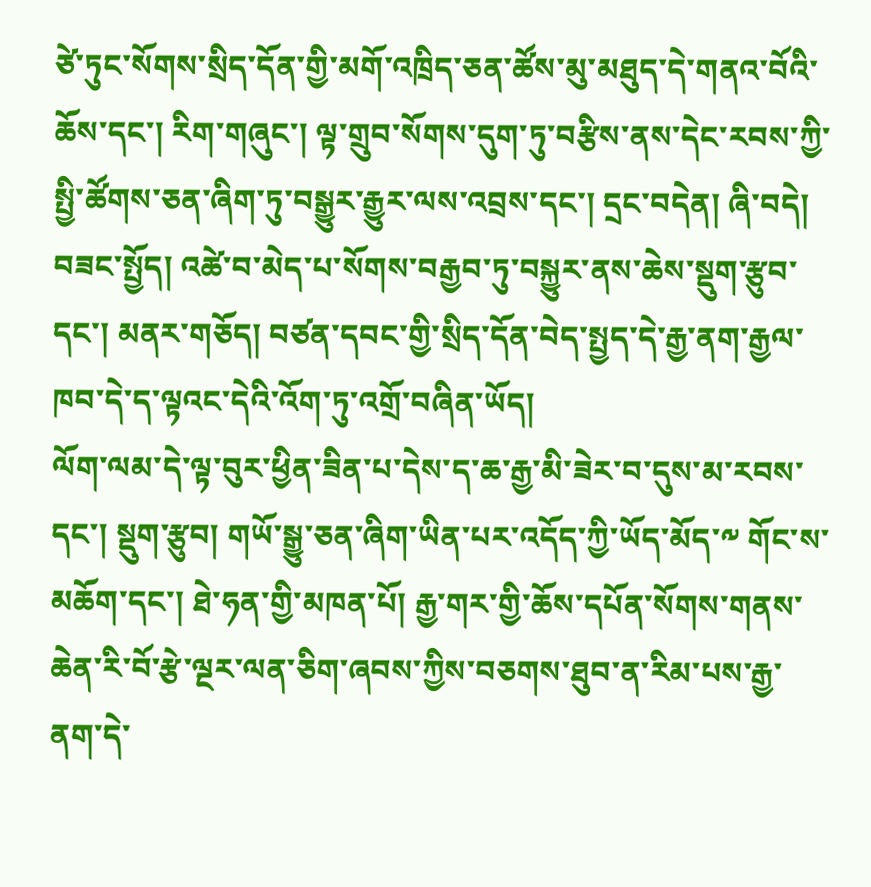ཙེ་ཏུང་སོགས་སྲིད་དོན་གྱི་མགོ་འཁྲིད་ཅན་ཚོས་མུ་མཐུད་དེ་གནའ་བོའི་ཆོས་དང་། རིག་གཞུང་། ལྟ་གྲུབ་སོགས་དུག་ཏུ་བརྩིས་ནས་དེང་རབས་ཀྱི་སྤྱི་ཚོགས་ཅན་ཞིག་ཏུ་བསྒྱུར་རྒྱུར་ལས་འབྲས་དང་། དྲང་བདེན། ཞི་བདེ། བཟང་སྤྱོད། འཚེ་བ་མེད་པ་སོགས་བརྒྱབ་ཏུ་བསྐྱུར་ནས་ཆེས་སྡུག་རྩུབ་དང་། མནར་གཅོད། བཙན་དབང་གྱི་སྲིད་དོན་བེད་སྤྱད་དེ་རྒྱ་ནག་རྒྱལ་ཁབ་དེ་ད་ལྟའང་དེའི་འོག་ཏུ་འགྲོ་བཞིན་ཡོད།
ལོག་ལམ་དེ་ལྟ་བུར་ཕྱིན་ཟིན་པ་དེས་ད་ཆ་རྒྱ་མི་ཟེར་བ་དུས་མ་རབས་དང་། སྡུག་རྩུབ། གཡོ་སྒྱུ་ཅན་ཞིག་ཡིན་པར་འདོད་ཀྱི་ཡོད་མོད་༸ གོང་ས་མཆོག་དང་། ཐེ་ཧན་གྱི་མཁན་པོ། རྒྱ་གར་གྱི་ཆོས་དཔོན་སོགས་གནས་ཆེན་རི་བོ་རྩེ་ལྔར་ལན་ཅིག་ཞབས་ཀྱིས་བཅགས་ཐུབ་ན་རིམ་པས་རྒྱ་ནག་དེ་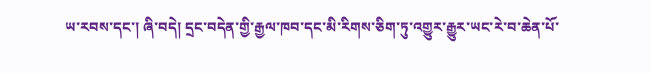ཡ་རབས་དང་། ཞི་བདེ། དྲང་བདེན་གྱི་རྒྱལ་ཁབ་དང་མི་རིགས་ཅིག་ཏུ་འགྱུར་རྒྱུར་ཡང་རེ་བ་ཆེན་པོ་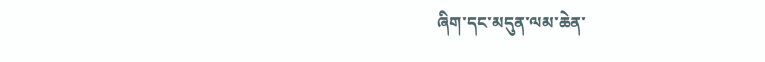ཞིག་དང་མདུན་ལམ་ཆེན་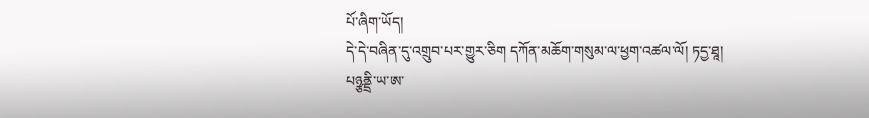པོ་ཞིག་ཡོད།
དེ་དེ་བཞིན་དུ་འགྲུབ་པར་གྱུར་ཅིག དཀོན་མཆོག་གསུམ་ལ་ཕྱག་འཚལ་ལོ། ཏདྱ་ཐཱ། པཉྩནྡྲི་ཡ་ཨ་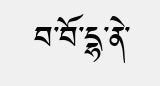བ་བོ་དྷ་ནེ་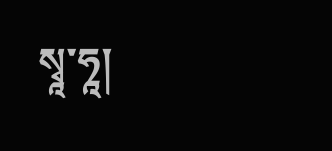སྭཱ་ཧཱ།